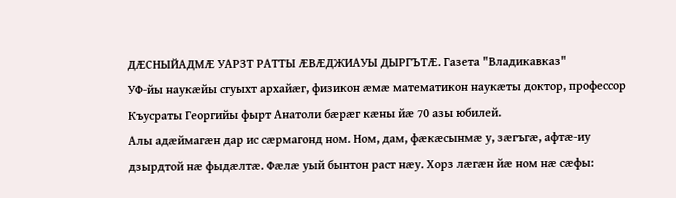ДÆСНЫЙАДМÆ УАРЗТ РАТТЫ ÆВÆДЖИАУЫ ДЫРГЪТÆ. Газета "Владикавказ"
УФ-йы наукæйы сгуыхт архайæг, физикон æмæ математикон наукæты доктор, профессор Къусраты Георгийы фырт Анатоли бæрæг кæны йæ 70 азы юбилей.
Алы адæймагæн дар ис сæрмагонд ном. Ном, дам, фæкæсынмæ у, зæгъгæ, афтæ-иу дзырдтой нæ фыдæлтæ. Фæлæ уый бынтон раст нæу. Хорз лæгæн йæ ном нæ сæфы: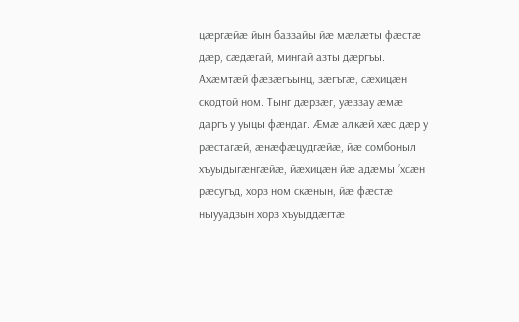цæргæйæ йын баззайы йæ мæлæты фæстæ дæр, сæдæгай, мингай азты дæргъы. Ахæмтæй фæзæгъынц, зæгъгæ, сæхицæн скодтой ном. Тынг дæрзæг, уæззау æмæ даргъ у уыцы фæндаг. Æмæ алкæй хæс дæр у рæстагæй, æнæфæцудгæйæ, йæ сомбоныл хъуыдыгæнгæйæ, йæхицæн йæ адæмы ʼхсæн рæсугъд, хорз ном скæнын, йæ фæстæ ныууадзын хорз хъуыддæгтæ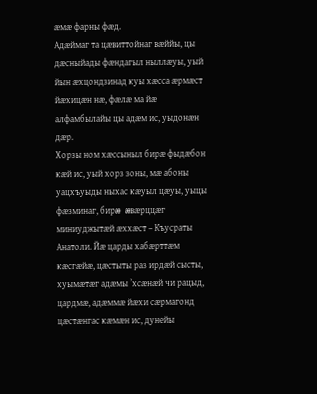æмæ фарны фæд.
Адæймаг та цæвиттойнаг вæййы, цы дæсныйады фæндагыл ныллæуы, уый йын æхцондзинад куы хæсса æрмæст йæхицæн нæ, фæлæ ма йæ алфамбылайы цы адæм ис, уыдонæн дæр.
Хорзы ном хæссыныл бирæ фыдæбон кæй ис, уый хорз зоны, мæ абоны уацхъуыды ныхас кæуыл цæуы, уыцы фæзминаг, бирæ æвæрццæг миниуджытæй æххæст – Къусраты Анатоли. Йæ царды хабæрттæм кæсгæйæ, цæстыты раз ирдæй сысты, хуымæтæг адæмы ʼхсæнæй чи рацыд, цардмæ, адæммæ йæхи сæрмагонд цæстæнгас кæмæн ис, дунейы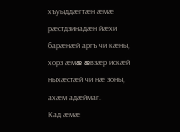хъуыддæгтæн æмæ рæстдзинадæн йæхи барæнæй аргъ чи кæны, хорз æмæ æвзæр искæй ныхæстæй чи нæ зоны, ахæм адæймаг.
Кад æмæ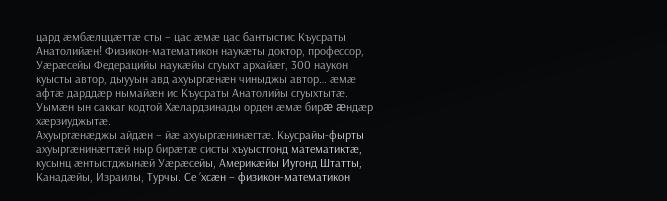цард æмбæлццæттæ сты – цас æмæ цас бантыстис Къусраты Анатолийæн! Физикон-математикон наукæты доктор, профессор, Уæрæсейы Федерацийы наукæйы сгуыхт архайæг, 300 наукон куысты автор, дыууын авд ахуыргæнæн чиныджы автор… æмæ афтæ дарддæр нымайæн ис Къусраты Анатолийы сгуыхтытæ. Уымæн ын саккаг кодтой Хæлардзинады орден æмæ бирæ æндæр хæрзиуджытæ.
Ахуыргæнæджы айдæн – йæ ахуыргæнинæгтæ. Кьусрайы-фырты ахуыргæнинæгтæй ныр бирæтæ систы хъуыстгонд математиктæ, кусынц æнтыстджынæй Уæрæсейы, Америкæйы Иугонд Штатты, Канадæйы, Израилы, Турчы. Се ʼхсæн – физикон-математикон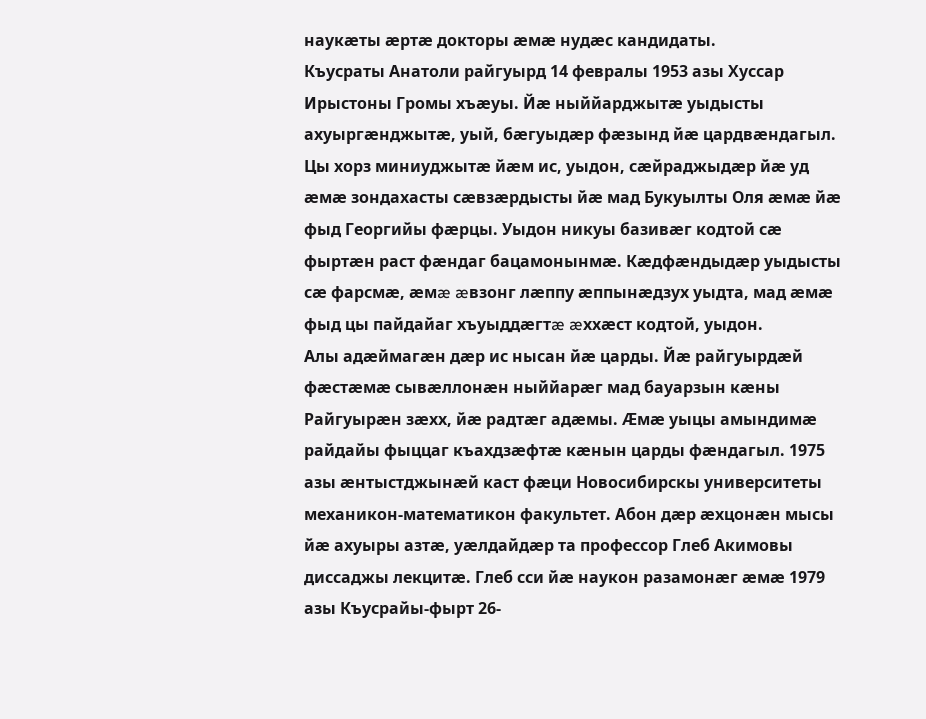наукæты æртæ докторы æмæ нудæс кандидаты.
Къусраты Анатоли райгуырд 14 февралы 1953 азы Хуссар Ирыстоны Громы хъæуы. Йæ ныййарджытæ уыдысты ахуыргæнджытæ, уый, бæгуыдæр фæзынд йæ цардвæндагыл. Цы хорз миниуджытæ йæм ис, уыдон, сæйраджыдæр йæ уд æмæ зондахасты сæвзæрдысты йæ мад Букуылты Оля æмæ йæ фыд Георгийы фæрцы. Уыдон никуы базивæг кодтой сæ фыртæн раст фæндаг бацамонынмæ. Кæдфæндыдæр уыдысты сæ фарсмæ, æмæ æвзонг лæппу æппынæдзух уыдта, мад æмæ фыд цы пайдайаг хъуыддæгтæ æххæст кодтой, уыдон.
Алы адæймагæн дæр ис нысан йæ царды. Йæ райгуырдæй фæстæмæ сывæллонæн ныййарæг мад бауарзын кæны Райгуырæн зæхх, йæ радтæг адæмы. Æмæ уыцы амындимæ райдайы фыццаг къахдзæфтæ кæнын царды фæндагыл. 1975 азы æнтыстджынæй каст фæци Новосибирскы университеты механикон-математикон факультет. Абон дæр æхцонæн мысы йæ ахуыры азтæ, уæлдайдæр та профессор Глеб Акимовы диссаджы лекцитæ. Глеб сси йæ наукон разамонæг æмæ 1979 азы Къусрайы-фырт 26-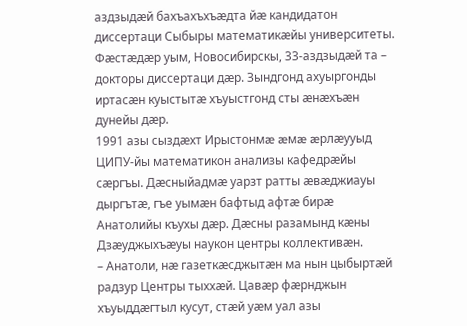аздзыдæй бахъахъхъæдта йæ кандидатон диссертаци Сыбыры математикæйы университеты. Фæстæдæр уым, Новосибирскы, 33-аздзыдæй та – докторы диссертаци дæр. Зындгонд ахуыргонды иртасæн куыстытæ хъуыстгонд сты æнæхъæн дунейы дæр.
1991 азы сыздæхт Ирыстонмæ æмæ æрлæууыд ЦИПУ-йы математикон анализы кафедрæйы сæргъы. Дæсныйадмæ уарзт ратты æвæджиауы дыргътæ, гъе уымæн бафтыд афтæ бирæ Анатолийы къухы дæр. Дæсны разамынд кæны Дзæуджыхъæуы наукон центры коллективæн.
– Анатоли, нæ газеткæсджытæн ма нын цыбыртæй радзур Центры тыххæй. Цавæр фӕрнджын хъуыддæгтыл кусут, стæй уæм уал азы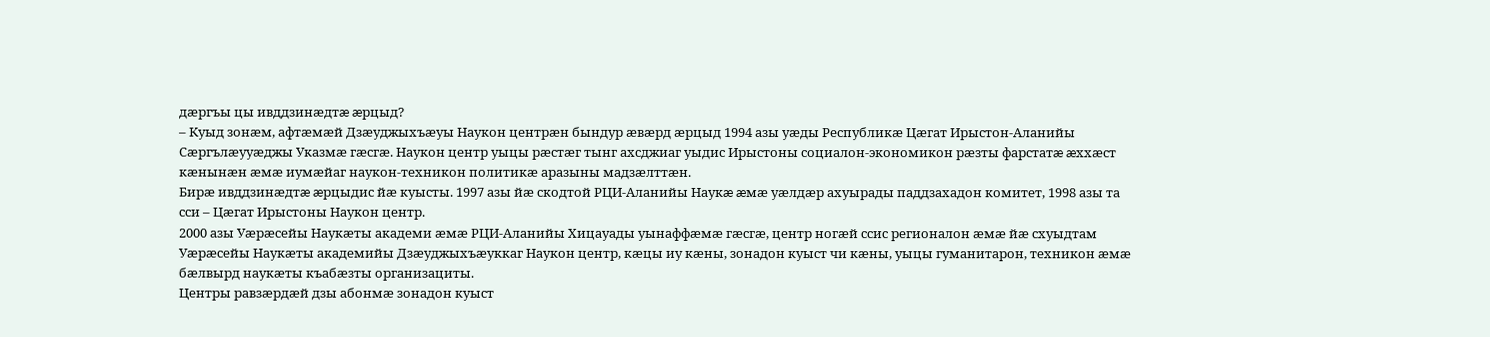дæргъы цы ивддзинæдтæ æрцыд?
– Куыд зонæм, афтæмæй Дзæуджыхъæуы Наукон центрæн бындур æвæрд æрцыд 1994 азы уæды Республикæ Цæгат Ирыстон-Аланийы Сæргълæууæджы Указмæ гæсгæ. Наукон центр уыцы рæстæг тынг ахсджиаг уыдис Ирыстоны социалон-экономикон рæзты фарстатæ æххæст кæнынæн æмæ иумæйаг наукон-техникон политикæ аразыны мадзæлттæн.
Бирæ ивддзинæдтæ æрцыдис йæ куысты. 1997 азы йæ скодтой РЦИ-Аланийы Наукæ æмæ уæлдæр ахуырады паддзахадон комитет, 1998 азы та сси – Цæгат Ирыстоны Наукон центр.
2000 азы Уæрæсейы Наукæты академи æмæ РЦИ-Аланийы Хицауады уынаффæмæ гæсгæ, центр ногæй ссис регионалон æмæ йæ схуыдтам Уæрæсейы Наукæты академийы Дзæуджыхъæуккаг Наукон центр, кæцы иу кæны, зонадон куыст чи кæны, уыцы гуманитарон, техникон æмæ бæлвырд наукæты къабæзты организациты.
Центры равзæрдæй дзы абонмæ зонадон куыст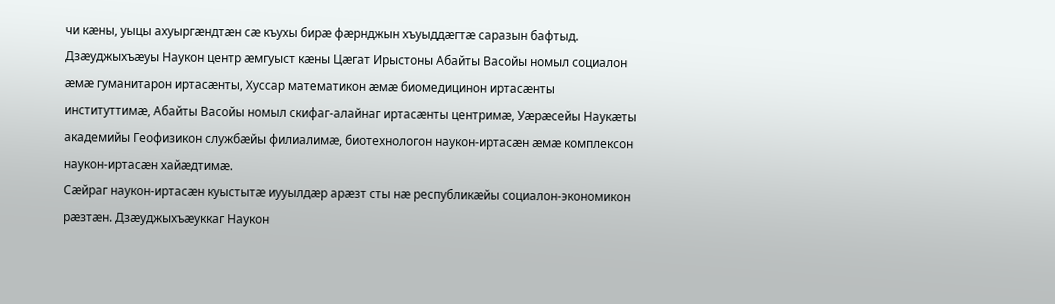чи кæны, уыцы ахуыргæндтæн сæ къухы бирæ фæрнджын хъуыддæгтæ саразын бафтыд. Дзæуджыхъæуы Наукон центр æмгуыст кæны Цæгат Ирыстоны Абайты Васойы номыл социалон æмæ гуманитарон иртасæнты, Хуссар математикон æмæ биомедицинон иртасæнты институттимæ, Абайты Васойы номыл скифаг-алайнаг иртасæнты центримæ, Уæрæсейы Наукæты академийы Геофизикон службæйы филиалимæ, биотехнологон наукон-иртасæн æмæ комплексон наукон-иртасæн хайæдтимæ.
Сæйраг наукон-иртасæн куыстытæ иууылдæр арæзт сты нæ республикæйы социалон-экономикон рæзтæн. Дзæуджыхъæуккаг Наукон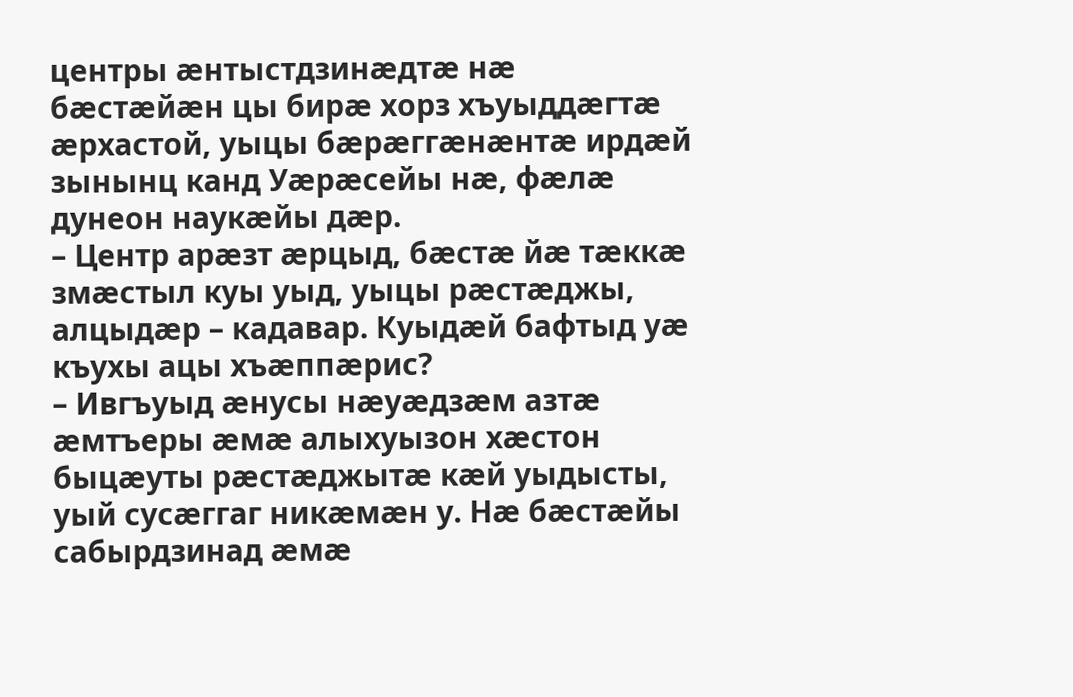центры æнтыстдзинæдтæ нæ бæстæйæн цы бирæ хорз хъуыддæгтæ æрхастой, уыцы бæрæггæнæнтæ ирдæй зынынц канд Уæрæсейы нæ, фæлæ дунеон наукæйы дæр.
– Центр арæзт æрцыд, бæстæ йæ тæккæ змæстыл куы уыд, уыцы рæстæджы, алцыдæр – кадавар. Куыдæй бафтыд уæ къухы ацы хъæппæрис?
– Ивгъуыд æнусы нæуæдзæм азтæ æмтъеры æмæ алыхуызон хæстон быцæуты рæстæджытæ кæй уыдысты, уый сусæггаг никæмæн у. Нæ бæстæйы сабырдзинад æмæ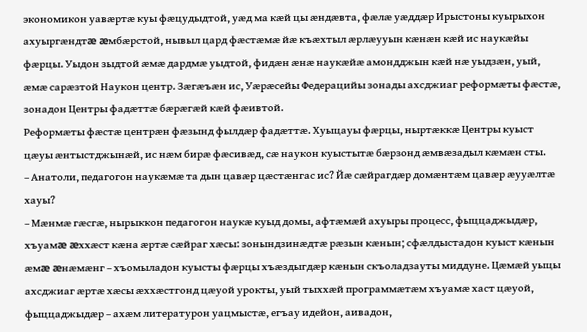экономикон уавæртæ куы фæцудыдтой, уæд ма кæй цы æндæвта, фæлæ уæддæр Ирыстоны куырыхон ахуыргæндтæ æмбæрстой, нывыл цард фæстæмæ йæ къæхтыл æрлæууын кæнæн кæй ис наукæйы фæрцы. Уыдон зыдтой æмæ дардмæ уыдтой, фидæн æнæ наукæйæ амондджын кæй нæ уыдзæн, уый, æмæ сарæзтой Наукон центр. Зæгæъæн ис, Уæрæсейы Федерацийы зонады ахсджиаг реформæты фæстæ, зонадон Центры фадæттæ бæрæгæй кæй фæивтой.
Реформæты фæстæ центрæн фæзынд фылдæр фадæттæ. Хуыцауы фæрцы, ныртæккæ Центры куыст цæуы æнтыстджынæй, ис нæм бирæ фæсивæд, сæ наукон куыстытæ бæрзонд æмвæзадыл кæмæн сты.
– Анатоли, педагогон наукæмæ та дын цавæр цæстæнгас ис? Йæ сæйрагдæр домæнтæм цавæр æууæлтæ хауы?
– Мæнмæ гæсгæ, нырыккон педагогон наукæ куыд домы, афтæмæй ахуыры процесс, фыццаджыдæр, хъуамæ æххæст кæна æртæ сæйраг хæсы: зонындзинæдтæ рæзын кæнын; сфæлдыстадон куыст кæнын æмæ æнæмæнг – хъомыладон куысты фæрцы хъæздыгдæр кæнын скъоладзауты миддуне. Цæмæй уыцы ахсджиаг æртæ хæсы æххæстгонд цæуой урокты, уый тыххæй программæтæм хъуамæ хаст цæуой, фыццаджыдæр – ахæм литературон уацмыстæ, егъау идейон, аивадон,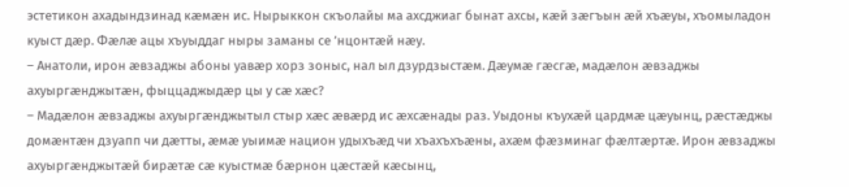эстетикон ахадындзинад кæмæн ис. Нырыккон скъолайы ма ахсджиаг бынат ахсы, кæй зæгъын æй хъæуы, хъомыладон куыст дæр. Фæлæ ацы хъуыддаг ныры заманы се ʼнцонтæй нæу.
– Анатоли, ирон æвзаджы абоны уавæр хорз зоныс, нал ыл дзурдзыстæм. Дæумæ гæсгæ, мадæлон æвзаджы ахуыргæнджытæн, фыццаджыдæр цы у сæ хæс?
– Мадæлон æвзаджы ахуыргæнджытыл стыр хæс æвæрд ис æхсæнады раз. Уыдоны къухæй цардмæ цæуынц, рæстæджы домæнтæн дзуапп чи дæтты, æмæ уыимæ национ удыхъæд чи хъахъхъæны, ахæм фæзминаг фæлтæртæ. Ирон æвзаджы ахуыргæнджытæй бирæтæ сæ куыстмæ бæрнон цæстæй кæсынц,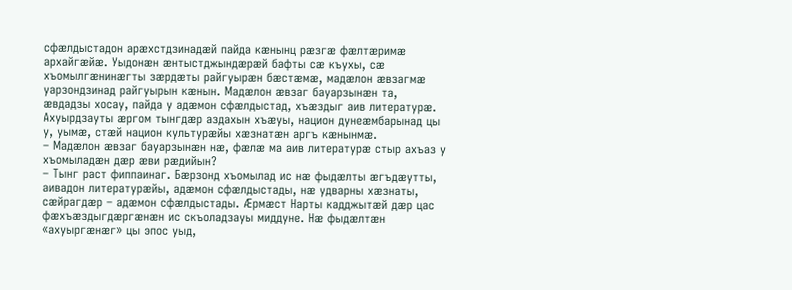сфæлдыстадон арæхстдзинадæй пайда кæнынц рæзгæ фæлтæримæ архайгæйæ. Уыдонæн æнтыстджындæрæй бафты сæ къухы, сæ хъомылгæнинæгты зæрдæты райгуырæн бæстæмæ, мадæлон æвзагмæ уарзондзинад райгуырын кæнын. Мадæлон æвзаг бауарзынæн та, æвдадзы хосау, пайда у адæмон сфæлдыстад, хъæздыг аив литературæ.
Ахуырдзауты æргом тынгдæр аздахын хъæуы, национ дунеæмбарынад цы у, уымæ, стæй национ культурæйы хæзнатæн аргъ кæнынмæ.
– Мадæлон æвзаг бауарзынæн нæ, фæлæ ма аив литературæ стыр ахъаз у хъомыладæн дæр æви рæдийын?
– Тынг раст фиппаинаг. Бæрзонд хъомылад ис нæ фыдæлты æгъдæутты, аивадон литературæйы, адæмон сфæлдыстады, нæ удварны хæзнаты, сæйрагдæр – адæмон сфæлдыстады. Æрмæст Нарты кадджытæй дæр цас фæхъæздыгдæргæнæн ис скъоладзауы миддуне. Нæ фыдæлтæн «ахуыргæнæг» цы эпос уыд,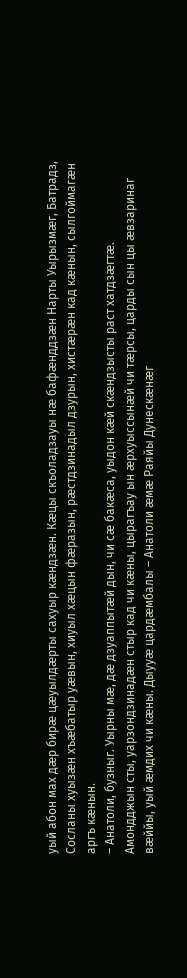уый абон мах дæр бирæ цæуылдæрты сахуыр кæндзæн. Кæцы скъоладзауы нæ бафæнддзæн Нарты Уырызмæг, Батрадз, Сосланы хуызæн хъæбатыр уæвын, хиуыл хæцын фæразын, рæстдзинадыл дзурын, хистæрæн кад кæнын, сылгоймагæн аргъ кæнын.
– Анатоли, бузныг. Уырны мæ, дæ дзуаппытæй дын, чи сæ бакæса, уыдон кæй скæндзысты раст хатдзæгтæ.
Амондджын сты, уарзондзинадæн стыр кад чи кæны, цырагъау ын æрхуыссынæй чи тæрсы, царды сын цы æвзаринаг вæййы, уый æмдих чи кæны. Дыууæ цардæмбалы – Анатоли æмæ Раяйы Дунескæнæг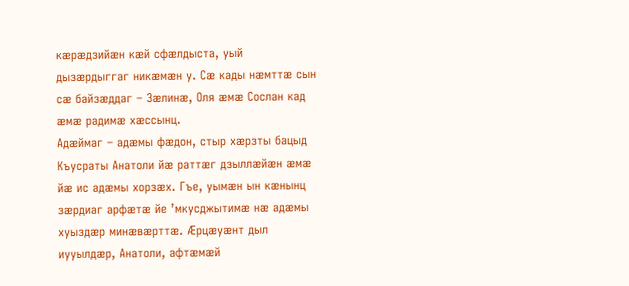кæрæдзийæн кæй сфæлдыста, уый дызæрдыггаг никæмæн у. Сæ кады нæмттæ сын сæ байзæддаг – Зæлинæ, Оля æмæ Сослан кад æмæ радимæ хæссынц.
Адæймаг – адæмы фæдон, стыр хæрзты бацыд Къусраты Анатоли йæ раттæг дзыллæйæн æмæ йæ ис адæмы хорзæх. Гъе, уымæн ын кæнынц зæрдиаг арфæтæ йе ʼмкусджытимæ нæ адæмы хуыздæр минæвæрттæ. Æрцæуæнт дыл иууылдæр, Анатоли, афтæмæй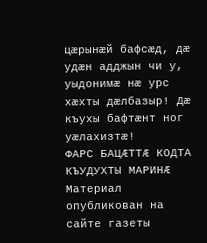цæрынæй бафсæд, дæ удæн адджын чи у, уыдонимæ нæ урс хæхты дæлбазыр! Дæ къухы бафтæнт ног уæлахизтæ!
ФАРС БАЦÆТТÆ КОДТА КЪУДУХТЫ МАРИНÆ
Материал опубликован на сайте газеты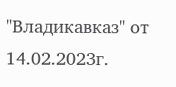"Владикавказ" от 14.02.2023г.